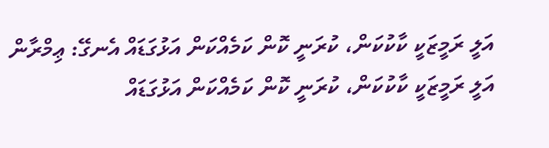އަލީ ރަމީޒަކީ ކާކުކަން، ކުރަނީ ކޮން ކަމެއްކަން އަޅުގަޑައް އެނގޭ: ޢިމްރާން
އަލީ ރަމީޒަކީ ކާކުކަން، ކުރަނީ ކޮން ކަމެއްކަން އަޅުގަޑައް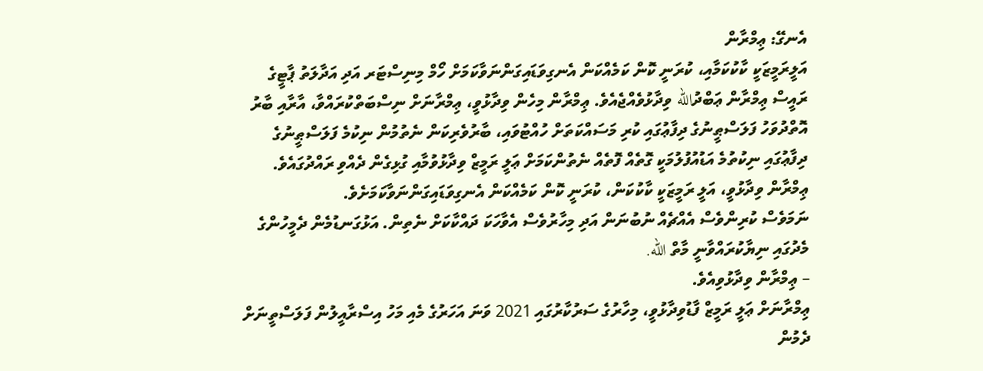އެނގޭ: ޢިމްރާން
އަލީރަމީޒަކީ ކާކުކަމާއި، ކުރަނީ ކޮން ކަމެއްކަން އެނގިވަޑައިގަންނަވާކަމަށް ހޯމް މިނިސްޓަރ އަދި އަދާލަތު ޕާޓީގެ ރައީސް ޢިމްރާން ޢަބްދުالله ވިދާޅުވެއްޖެއެވެ. ޢިމްރާން މިހެން ވިދާޅުވީ، ޢިމްރާނަށް ނިސްބަތްކުރައްވާ، އާރާއި ބާރު އޮތްދުވަހު ފަލަސްޠީނުގެ ދިފާޢުގައި ކުރި މަސައްކަތަށް ހުއްޓުވައި، ބާރުވެރިކަން ނެތުމުން ނިކުމެ ފަލަސްޠީނުގެ ދިފާޢުގައި ނިކުތުމެ އަޑުއުފުލުމަކީ ގޮތެއް ފޮތެއް ނެތުންކަމަށް ޢަލީ ރަމީޒް ވިދާޅުވުމާއި ގުޅިގެން ދެއްވި ރައްދުގައެވެ.
ޢިމްރާން ވިދާޅުވީ، އަލީ ރަމީޒަކީ ކާކުކަން، ކުރަނީ ކޮން ކަމެއްކަން އެނގިވަޑައިގަންނަވާކަމަށެވެ.
ނަމަވެސް ކުރިންވެސް އެއްޗެއް ނުބުނަން އަދި މިހާރުވެސް އެވާހަކަ ދައްކާކަށް ނެތިން. އަޅުގަނޑުމެން ދެމީހުންގެ މެދުގައި ނިޔާކުރައްވާނީ މާތް الله.
– ޢިމްރާން ވިދާޅުވިއެވެ.
ޢިމްރާނަށް ޢަލީ ރަމީޒް ފާޑުވިދާޅުވީ، މިހާރުގެ ސަރުކާރުގައި 2021 ވަނަ އަހަރުގެ މެއި މަހު އިސްރާއީލުން ފަލަސްތީނަށް ދެމުން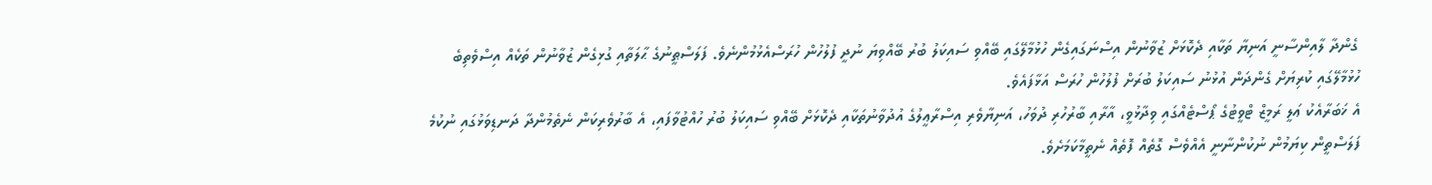ގެންދާ ލާއިންސާނީ އަނިޔާ ތަކާއި ދެކޮޅަށް ޒުވާނުން އިސްނަގައިގެން ހުޅުމާލޭގައި ބޭއްވި ސައިކަލު ބުރު ބޭއްވިޔަ ނުދީ ފުލުހުން ހުރަސްއެޅުމުންނެވެ. ފަލަސްޠީނުގެ ޙާލަތާއި ގުޅިގެން ޒުވާނުން ތަކެއް އިސްވެތިބެ ހުޅުމާލޭގައި ކުރިޔަށް ގެންދަން އުޅުނު ސައިކަލު ބުރަށް ފުލުހުން ހުރަސް އަޅާފައެވެ.
އެ ޚަބަރާއެކު ޢަލީ ރަމީޒް ޓްވީޓުގެ ޕޯސްޓެއްގައި ވިދާޅުވީ، އާރާއި ބާރުހުރި ދުވަހު، އަނިޔާވެރި އިސްރާޢީލުގެ އުދުވާނުތަކާއި ދެކޮޅަށް ބޭއްވި ސައިކަލު ބުރު ހުއްޓުވާފައި، އެ ބާރުވެރިކަން ނެތެމުންދާ ދަނޑިވަޅުގައި ނުކުމެ ފަލަސްތީން ކިޔަމުން ނުކުންނާނީ އެއްވެސް ގޮތެއް ފޮތެއް ނެތީމާކަމަށެވެ.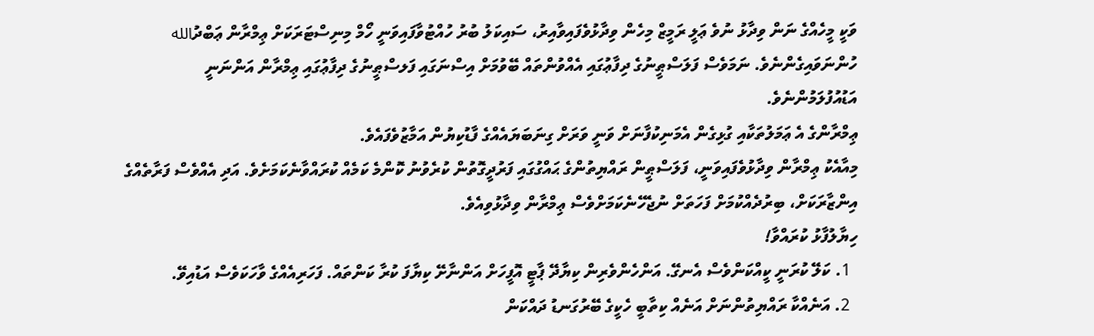ވަކީ މީހެއްގެ ނަން ވިދާޅު ނުވެ ޢަލީ ރަމީޒް މިހެން ވިދާޅުވެފައިވާއިރު، ސައިކަލު ބުރު ހުއްޓުވާފައިވަނީ ހޯމް މިނިސްޓަރަކަށް ޢިމްރާން ޢަބްދުالله ހުންނަވައިގެންނެވެ. ނަމަވެސް ފަލަސްޠީނުގެ ދިފާޢުގައި އެއްވުންތައް ބޭވުމަށް އިސްނަގައި ފަލސްޠީނުގެ ދިފާޢުގައި ޢިމްރާން އަންނަނީ އަޑުއުފުލަމުންނެވެ.
ޢިމްރާންގެ އެ ޢަމަލުތަކާއި ގުޅިގެން އެމަނިކުފާނަށް ވަނީ ވަރަށް ގިނަބަޔައެއްގެ ފާޑުކިޔުން އަމާޒުވެފައެވެ.
މިއާއެކު ޢިމްރާން ވިދާޅުވެފައިވަނީ، ފަލަސްޠީން ރައްޔިތުންގެ ޙައްގުގައި ފަރުދީގޮތުން ކުރެވުނު ކޮންމެ ކަމެއް ކުރައްވާނެކަމަށެވެ. އަދި އެއްވެސް ފަރާތެއްގެ އިންޒާރަކަށް، ބިރުދެއްކުމަށް ފަހަތަށް ނުޖެހޭނެކަމަށްވެސް ޢިމްރާން ވިދާޅުވިއެވެ.
ހިޔާލުފާޅު ކުރައްވާ!
  1. ކަލޭ ކުރަނީ ކީއްކަންވެސް އެނގޭ. އަންހެންވެރިން ކިޔާދޭ ޕާޓީ އޮފީހަށް އަންނާށޭ ކިޔާފަ ކުރާ ކަންތައް. ފަހަރިއެއްގެ ވާހަކަވެސް އަޑުއިވޭ.
  2. އަނެއްކާ ރައްޔިތުންނަށް އަނެއް ކިތާބީ ހެކީގެ ބޭރުގަނޑު ދައްކަން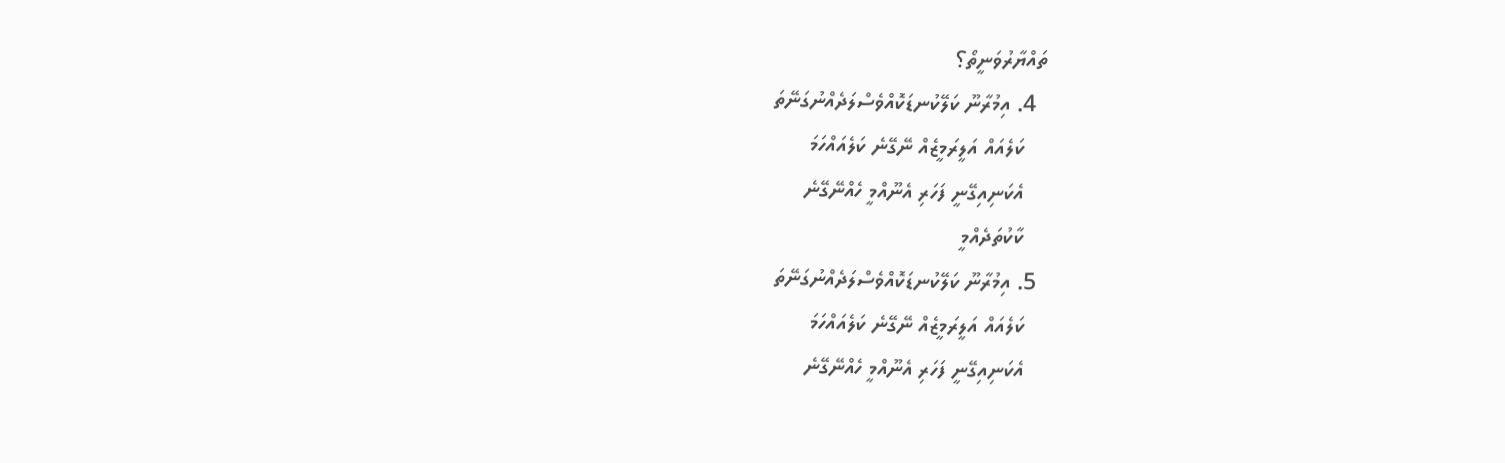ތައްޔާރުވަނީތޯ؟
  4. އިމުރާނޫ ކަލޭކުނޑަކޮއްވެސްލަދެއްނުގަނޭތަ
    ކަލެއައް އަލީރަމީޒެއް ނޭގޭނެ ކަލެއައްހަމަ
    އެކަނިއިގޭނީ ފަހަރި އެނޫއްމީ ހެއްނޭގޭނެ
    ކާކުތަދެއްމީ
  5. އިމުރާނޫ ކަލޭކުނޑަކޮއްވެސްލަދެއްނުގަނޭތަ
    ކަލެއައް އަލީރަމީޒެއް ނޭގޭނެ ކަލެއައްހަމަ
    އެކަނިއިގޭނީ ފަހަރި އެނޫއްމީ ހެއްނޭގޭނެ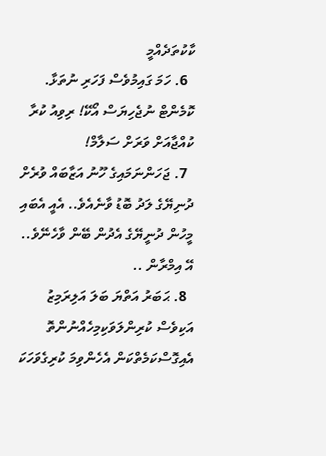ކާކުތަދެއްމީ
  6. ހަމަ ގައިމުވެސް ފަހަރި ނުތަޅާ. ކޮމެންޓް ނުޖެހިޔަސް އޯކޭ! ރިވިއު ކުރާ ކުއްޖާއަށް ވަރަށް ސަލާމް!
  7. ޖަހަންނަމައިގެ ހޫނު އަޒާބައް ވުރެށް ދުނިޔޭގެ ލަދު ބޮޑު ވާނެއެވެ.. އެއީ އެބައި މީހުން ދުނީޔޭގެ އެދުން ބޭން ވާހެނޭވެ.. އޭ އިމްރާން ..
  8. ޙަބަރު އަތްޔަ ބަލަ އަލިރަމިޒު އަކިވެސް ކުރިންލަވަކިމިހެއްނުންތޮ އެއިގޮސްކަމެތްކަން އެހެންވިމަ ކުރިގެވަހަކަ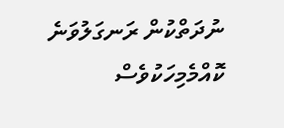ނުދަތްކުން ރަނގަލުވަނެ ކޮއްމެމިހަކުވެސް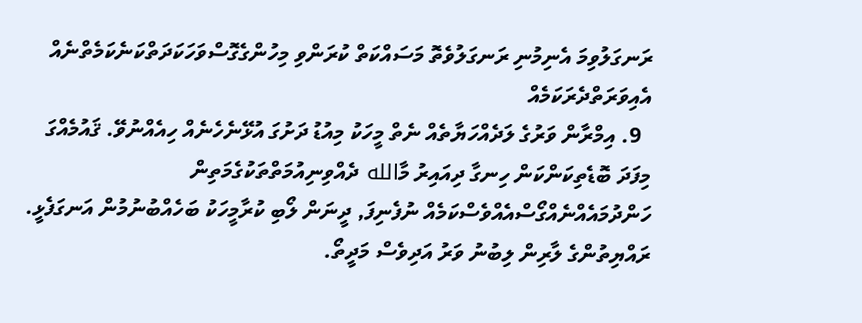ރަނގަލުވިމަ އެނިމުނި ރަނގަލުވެތޮ މަސައްކަތް ކުރަންވި މިހުންގެގޮސްވަހަކަދަތްކަނެކަމެތްނެއް އެއިވަރަތްދެރަކަމެއް
  9. އިމްރާން ވަރުގެ ލަދެއްހަޔާތެއް ނެތް މީހަކު މިއުޑު ދަށުގަ އުޅޭނެހެނެއް ހިއެއްނުވޭ. ޤައުމެއްގަ މިފަދަ ބޮޑެތިކަންކަން ހިނގާ ދިއައިރު މާالله ދެއްވިނިއުމަތްތަކުގެމަތިން ހަންދުމައެއްނެއްގޯސްއެއްވެސްކަމެއް ނުފެނިފަ, ދީނަން ލޯބި ކުރާމީހަކު ބަހެއްބުނުމުން އަނގަފެޅީ. ރައްޔިތުންގެ ލާރިން ލިބުނު ވަރު އަދިވެސް މަދީތޯ.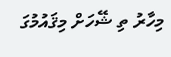މިހާރު ތި ޝޭހަށް މިޤައުމުގަ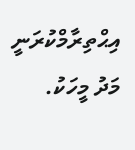އިޙްތިރާމްކުރަނީ މަދު މީހަކު.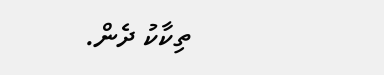ތިކާކު ދެން.